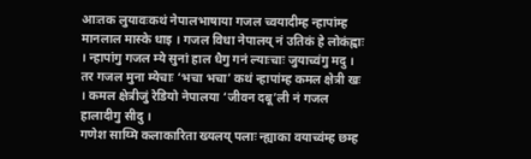आःतक लुयावःकथं नेपालभाषाया गजल च्वयादीम्ह न्हापांम्ह मानलाल मास्के धाइ । गजल विधा नेपालय् नं उतिकं हे लोकंह्वाः । न्हापांगु गजल म्ये सुनां हाल धैगु गनं ल्याःचाः जुयाच्वंगु मदु । तर गजल मुना म्येचाः ‘भचा भचा’ कथं न्हापांम्ह कमल क्षेत्री खः । कमल क्षेत्रीजुं रेडियो नेपालया ‘जीवन दबू’ली नं गजल हालादीगु सीदु ।
गणेश साय्मि कलाकारिता ख्यलय् पलाः न्ह्याका वयाच्वंम्ह छम्ह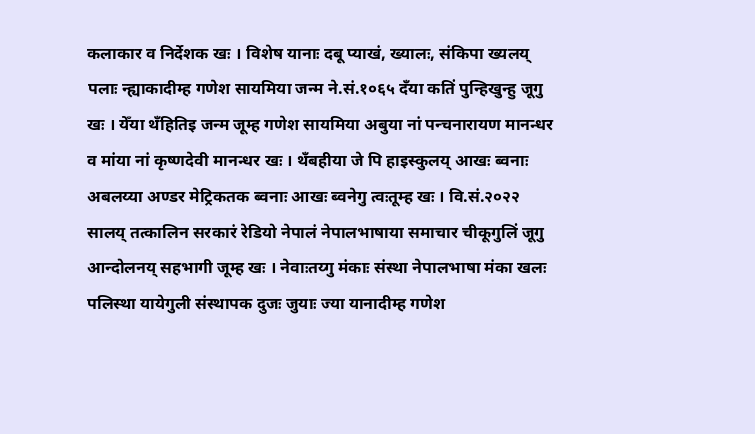कलाकार व निर्देशक खः । विशेष यानाः दबू प्याखं, ख्यालः, संकिपा ख्यलय् पलाः न्ह्याकादीम्ह गणेश सायमिया जन्म ने.सं.१०६५ दँया कतिं पुन्हिखुन्हु जूगु खः । येँया थँहितिइ जन्म जूम्ह गणेश सायमिया अबुया नां पन्चनारायण मानन्धर व मांया नां कृष्णदेवी मानन्धर खः । थँबहीया जे पि हाइस्कुलय् आखः ब्वनाः अबलय्या अण्डर मेट्रिकतक ब्वनाः आखः ब्वनेगु त्वःतूम्ह खः । वि.सं.२०२२ सालय् तत्कालिन सरकारं रेडियो नेपालं नेपालभाषाया समाचार चीकूगुलिं जूगु आन्दोलनय् सहभागी जूम्ह खः । नेवाःतय्गु मंकाः संस्था नेपालभाषा मंका खलः पलिस्था यायेगुली संस्थापक दुजः जुयाः ज्या यानादीम्ह गणेश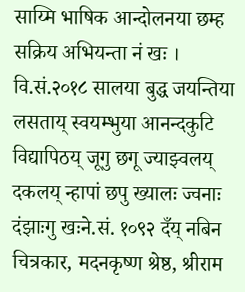साय्मि भाषिक आन्दोलनया छम्ह सक्रिय अभियन्ता नं खः । वि.सं.२०१८ सालया बुद्ध जयन्तिया लसताय् स्वयम्भुया आनन्दकुटि विद्यापिठय् जूगु छगू ज्याझ्वलय् दकलय् न्हापां छपु ख्यालः ज्वनाः दंझाःगु खःने.सं. १०९२ दँय् नबिन चित्रकार, मदनकृष्ण श्रेष्ठ, श्रीराम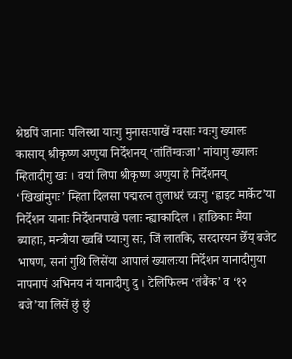श्रेष्ठपिं जानाः पलिस्था याःगु मुनासःपाखें ग्वसाः ग्वःगु ख्यालः कासाय् श्रीकृष्ण अणुया निर्देशनय् ‘तांतिंग्वःजा’ नांयागु ख्यालः म्हितादीगु खः । वयां लिपा श्रीकृष्ण अणुया हे निर्देशनय् ‘खिखांमुगः’ म्हिता दिलसा पद्मरत्न तुलाधरं च्वःगु ‘ह्वाइट मार्केट’या निर्देशन यानाः निर्देशनपाखे पलाः न्ह्याकादिल । हाछिकाः मैंया ब्याहाः, मन्त्रीया ख्वबिं प्याःगु सः, जिं लातकि, सरदारयन छेँय् बजेट भाषण, सनां गुथि लिसेंया आपालं ख्यालःया निर्देशन यानादीगुया नापनापं अभिनय नं यानादीगु दु । टेलिफिल्म ‘तंबैंक’ व ‘१२ बजे’या लिसें छुं छुं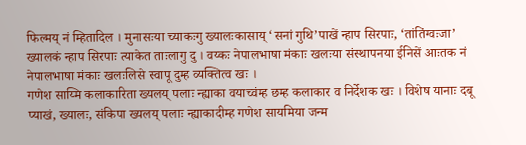फिल्मय् नं म्हितादिल । मुनासःया च्याकःगु ख्यालःकासाय् ‘सनां गुथि’पाखें न्हाप सिरपाः, ‘तांतिंग्वःजा’ ख्यालकं न्हाप सिरपाः त्याकेत ताःलागु दु । वय्कः नेपालभाषा मंकाः खलःया संस्थापनया ईनिसें आःतक नं नेपालभाषा मंकाः खलःलिसे स्वापू दुम्ह व्यक्तित्व खः ।
गणेश साय्मि कलाकारिता ख्यलय् पलाः न्ह्याका वयाच्वंम्ह छम्ह कलाकार व निर्देशक खः । विशेष यानाः दबू प्याखं, ख्यालः, संकिपा ख्यलय् पलाः न्ह्याकादीम्ह गणेश सायमिया जन्म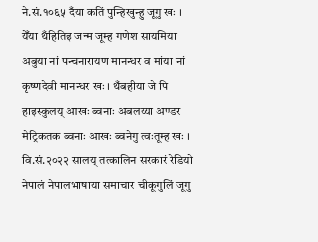ने.सं.१०६५ दँया कतिं पुन्हिखुन्हु जूगु खः । येँया थँहितिइ जन्म जूम्ह गणेश सायमिया अबुया नां पन्चनारायण मानन्धर व मांया नां कृष्णदेवी मानन्धर खः । थँबहीया जे पि हाइस्कुलय् आखः ब्वनाः अबलय्या अण्डर मेट्रिकतक ब्वनाः आखः ब्वनेगु त्वःतूम्ह खः । वि.सं.२०२२ सालय् तत्कालिन सरकारं रेडियो नेपालं नेपालभाषाया समाचार चीकूगुलिं जूगु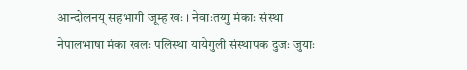आन्दोलनय् सहभागी जूम्ह खः । नेवाःतय्गु मंकाः संस्था नेपालभाषा मंका खलः पलिस्था यायेगुली संस्थापक दुजः जुयाः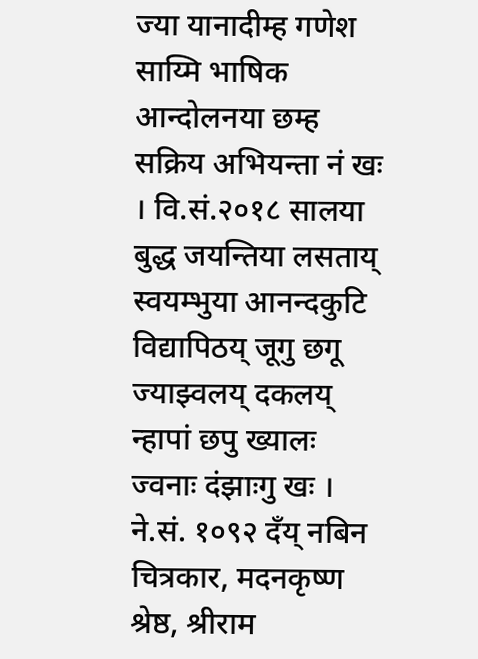ज्या यानादीम्ह गणेश साय्मि भाषिक आन्दोलनया छम्ह सक्रिय अभियन्ता नं खः । वि.सं.२०१८ सालया बुद्ध जयन्तिया लसताय् स्वयम्भुया आनन्दकुटि विद्यापिठय् जूगु छगू ज्याझ्वलय् दकलय् न्हापां छपु ख्यालः ज्वनाः दंझाःगु खः ।
ने.सं. १०९२ दँय् नबिन चित्रकार, मदनकृष्ण श्रेष्ठ, श्रीराम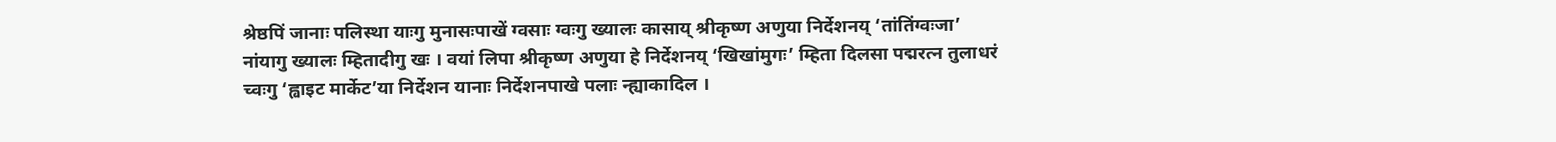श्रेष्ठपिं जानाः पलिस्था याःगु मुनासःपाखें ग्वसाः ग्वःगु ख्यालः कासाय् श्रीकृष्ण अणुया निर्देशनय् ‘तांतिंग्वःजा’ नांयागु ख्यालः म्हितादीगु खः । वयां लिपा श्रीकृष्ण अणुया हे निर्देशनय् ‘खिखांमुगः’ म्हिता दिलसा पद्मरत्न तुलाधरं च्वःगु ‘ह्वाइट मार्केट’या निर्देशन यानाः निर्देशनपाखे पलाः न्ह्याकादिल ।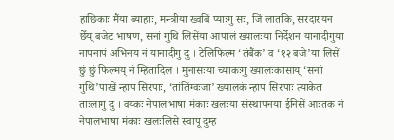हाछिकाः मैंया ब्याहाः, मन्त्रीया ख्वबिं प्याःगु सः, जिं लातकि, सरदारयन छेँय् बजेट भाषण, सनां गुथि लिसेंया आपालं ख्यालःया निर्देशन यानादीगुया नापनापं अभिनय नं यानादीगु दु । टेलिफिल्म ‘तंबैंक’ व ‘१२ बजे’या लिसें छुं छुं फिल्मय् नं म्हितादिल । मुनासःया च्याकःगु ख्यालःकासाय् ‘सनां गुथि’पाखें न्हाप सिरपाः, ‘तांतिंग्वःजा’ ख्यालकं न्हाप सिरपाः त्याकेत ताःलागु दु । वय्कः नेपालभाषा मंकाः खलःया संस्थापनया ईनिसें आःतक नं नेपालभाषा मंकाः खलःलिसे स्वापू दुम्ह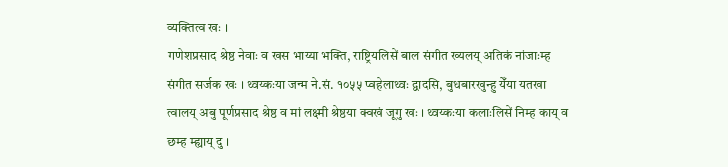व्यक्तित्व खः ।
गणेशप्रसाद श्रेष्ठ नेवाः व खस भाय्या भक्ति, राष्ट्रियलिसें बाल संगीत ख्यलय् अतिकं नांजाःम्ह संगीत सर्जक खः । थ्वय्कःया जन्म ने.सं. १०५५ प्वहेलाथ्वः द्वादसि, बुधबारखुन्हु येँया यतखा त्वालय् अबु पूर्णप्रसाद श्रेष्ठ व मां लक्ष्मी श्रेष्ठया क्वखं जूगु खः । थ्वय्कःया कलाःलिसें निम्ह काय् व छम्ह म्ह्याय् दु ।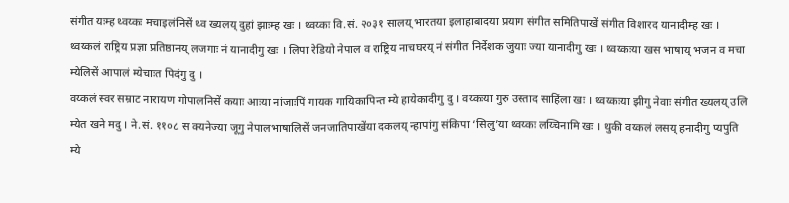संगीत यःम्ह थ्वय्कः मचाइलंनिसें थ्व ख्यलय् दुहां झाःम्ह खः । थ्वय्कः वि.सं. २०३१ सालय् भारतया इलाहाबादया प्रयाग संगीत समितिपाखें संगीत विशारद यानादीम्ह खः । थ्वय्कलं राष्ट्रिय प्रज्ञा प्रतिष्ठानय् लजगाः नं यानादीगु खः । लिपा रेडियो नेपाल व राष्ट्रिय नाचघरय् नं संगीत निर्देशक जुयाः ज्या यानादीगु खः । थ्वय्कःया खस भाषाय् भजन व मचा म्येलिसें आपालं म्येचाःत पिदंगु दु ।
वय्कलं स्वर सम्राट नारायण गोपालनिसें कयाः आःया नांजाःपिं गायक गायिकापिन्त म्ये हायेकादीगु दु । वय्कःया गुरु उस्ताद साहिंला खः । थ्वय्कःया झीगु नेवाः संगीत ख्यलय् उलि म्येत खने मदु । ने.सं. ११०८ स क्यनेज्या जूगु नेपालभाषालिसें जनजातिपाखेंया दकलय् न्हापांगु संकिपा ‘सिलु’या थ्वय्कः लय्चिनामि खः । थुकी वय्कलं लसय् हनादीगु प्यपुति म्ये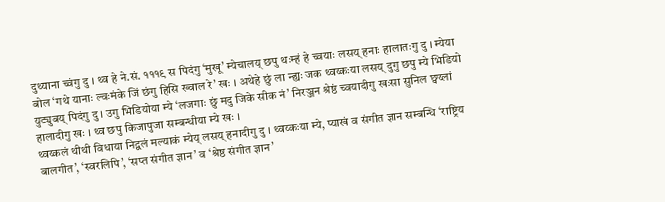दुथ्याना च्वंगु दु । थ्व हे ने.सं. १११९ स पिदंगु ‘मुखू’ म्येचालय् छपु थःम्हं हे च्वयाः लसय् हनाः हालातःगु दु । म्येया बोल ‘गथे यानाः ल्वःमंके जिं छंगु हिसि ख्वाल रे’ खः । अथेहे छुं ला न्ह्यः जक थ्वय्कःया लसय् दुगु छपु म्ये भिडियो युट्युबय् पिदंगु दु । उगु भिडियोया म्ये ‘लजगाः छुं मदु जिके सीक नं’ निरञ्जन श्रेष्ठं च्वयादीगु खःसा सुनिल छ्वय्लां हालादीगु खः । थ्व छपु किजापुजा सम्बन्धीया म्ये खः ।
थ्वय्कलं थीथी विधाया निद्वलं मल्याकं म्येय् लसय् हनादीगु दु । थ्वय्कःया म्ये, प्याखं व संगीत ज्ञान सम्बन्धि ‘राष्ट्रिय बालगीत’, ‘स्वरलिपि’, ‘सप्त संगीत ज्ञान’ व ‘श्रेष्ठ संगीत ज्ञान’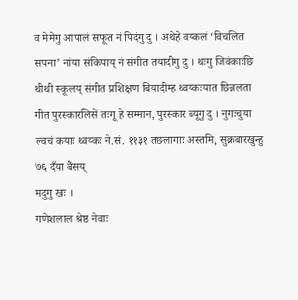व मेमेगु आपालं सफूत नं पिदंगु दु । अथेहे वय्कलं ‘विचलित सपना’ नांया संकिपाय् नं संगीत तयादीगु दु । थःगु जिवंकाःछि थीथी स्कूलय् संगीत प्रशिक्षण बियादीम्ह थ्वय्कःयात छिन्नलता गीत पुरस्कारलिसें तःगू हे सम्मान, पुरस्कार ब्यूगु दु । नुगःचुया ल्वचं कयाः थ्वय्कः ने.सं. ११३१ तछलागाः अस्तमि, सुक्रबारखुन्हु ७६ दँया बैंसय्
मदुगु खः ।
गणेशलाल श्रेष्ठ नेवाः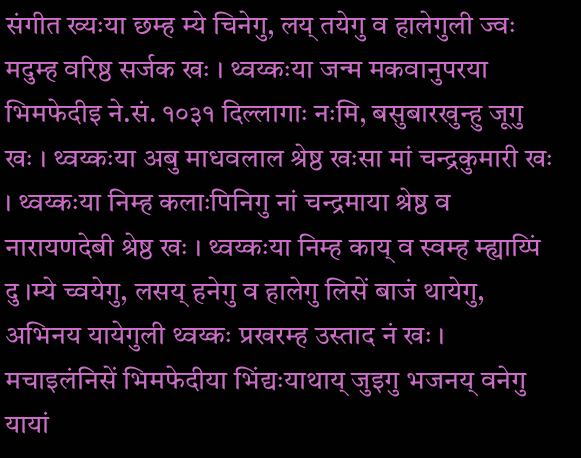संगीत ख्यःया छम्ह म्ये चिनेगु, लय् तयेगु व हालेगुली ज्वः मदुम्ह वरिष्ठ सर्जक खः । थ्वय्कःया जन्म मकवानुपरया भिमफेदीइ ने.सं. १०३१ दिल्लागाः नःमि, बसुबारखुन्हु जूगु खः । थ्वय्कःया अबु माधवलाल श्रेष्ठ खःसा मां चन्द्रकुमारी खः । थ्वय्कःया निम्ह कलाःपिनिगु नां चन्द्रमाया श्रेष्ठ व नारायणदेबी श्रेष्ठ खः । थ्वय्कःया निम्ह काय् व स्वम्ह म्ह्याय्पिं दु ।म्ये च्वयेगु, लसय् हनेगु व हालेगु लिसें बाजं थायेगु, अभिनय यायेगुली थ्वय्कः प्रखरम्ह उस्ताद नं खः ।
मचाइलंनिसें भिमफेदीया भिंद्यःयाथाय् जुइगु भजनय् वनेगु यायां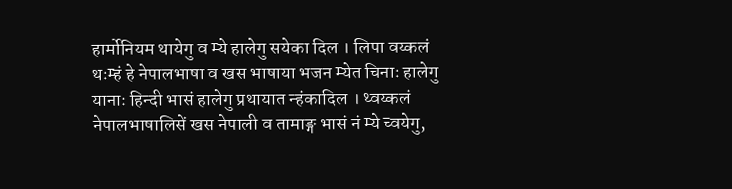हार्मोनियम थायेगु व म्ये हालेगु सयेका दिल । लिपा वय्कलं थःम्हं हे नेपालभाषा व खस भाषाया भजन म्येत चिनाः हालेगु यानाः हिन्दी भासं हालेगु प्रथायात न्हंकादिल । थ्वय्कलं नेपालभाषालिसें खस नेपाली व तामाङ्ग भासं नं म्ये च्वयेगु,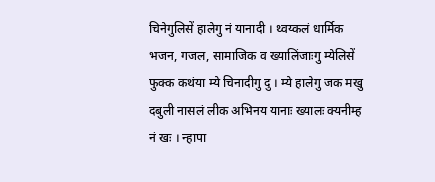चिनेगुलिसें हालेगु नं यानादी । थ्वय्कलं धार्मिक भजन, गजल, सामाजिक व ख्यालिंजाःगु म्येलिसें फुक्क कथंया म्ये चिनादीगु दु । म्ये हालेगु जक मखु दबुली नासलं लीक अभिनय यानाः ख्यालः क्यनीम्ह नं खः । न्हापा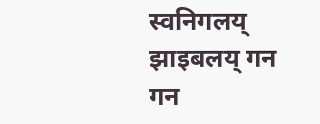स्वनिगलय् झाइबलय् गन गन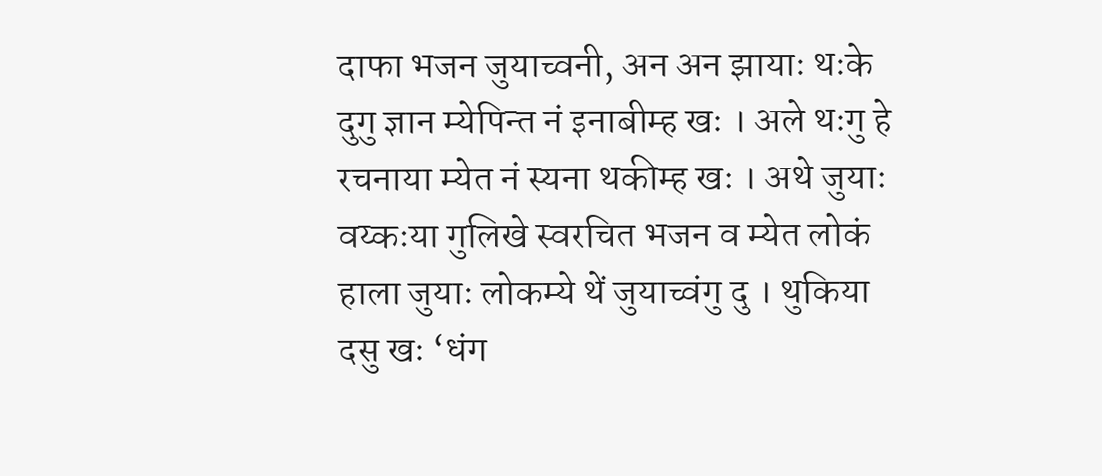दाफा भजन जुयाच्वनी, अन अन झायाः थःके दुगु ज्ञान म्येपिन्त नं इनाबीम्ह खः । अले थःगु हे रचनाया म्येत नं स्यना थकीम्ह खः । अथे जुयाः वय्कःया गुलिखे स्वरचित भजन व म्येत लोकं हाला जुयाः लोकम्ये थें जुयाच्वंगु दु । थुकिया दसु खः ‘धंग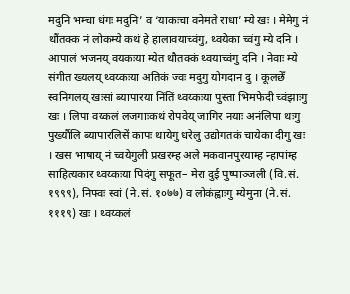मदुनि भम्चा धंगः मदुनि’ व ‘याकःचा वनेमते राधा’ म्ये खः । मेमेगु नं थौंतक्क नं लोकम्ये कथं हे हालावयाच्वंगु, थ्वयेका च्वंगु म्ये दनि । आपालं भजनय् वयकःया म्येत थौतक्कं थ्वयाच्वंगु दनि । नेवाः म्ये संगीत ख्यलय् थ्वय्कःया अतिकं ज्वः मदुगु योगदान दु । कूलछेँ स्वनिगलय् खःसां ब्यापारया निंतिं थ्वय्कःया पुस्ता भिमफेदी च्वंझाःगु खः । लिपा वय्कलं लजगाःकथं रोपवेय् जागिर नयाः अनंलिपा थःगु पुर्ख्यौलि ब्यापारलिसें कापः थायेगु धरेलु उद्योगतकं चायेका दीगु खः । खस भाषाय् नं च्वयेगुली प्रखरम्ह अले मकवानपुरयाम्ह न्हापांम्ह साहित्यकार थ्वय्कःया पिदंगु सफूत– मेरा दुई पुष्पाञ्जली (वि.सं. १९९९), निफ्वः स्वां (ने.सं. १०७७) व लोकंह्वाःगु म्येमुना (ने.सं. १११९) खः । थ्वय्कलं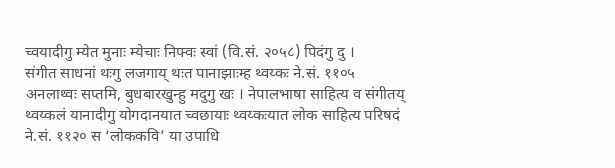च्वयादीगु म्येत मुनाः म्येचाः निफ्वः स्वां (वि.सं. २०५८) पिदंगु दु ।
संगीत साधनां थःगु लजगाय् थःत पानाझाःम्ह थ्वय्कः ने.सं. ११०५ अनलाथ्वः सप्तमि, बुधबारखुन्हु मदुगु खः । नेपालभाषा साहित्य व संगीतय् थ्वय्कलं यानादीगु योगदानयात च्वछायाः थ्वय्कःयात लोक साहित्य परिषदं ने.सं. ११२० स ‘लोककवि’ या उपाधि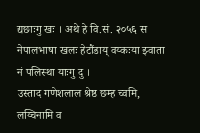द्यछाःगु खः । अथे हे वि.सं. २०५६ स नेपालभाषा खलः हेटौंडाय् वय्कःया झ्वाता नं पलिस्था याःगु दु ।
उस्ताद गणेशलाल श्रेष्ठ छम्ह च्वमि, लय्चिनामि व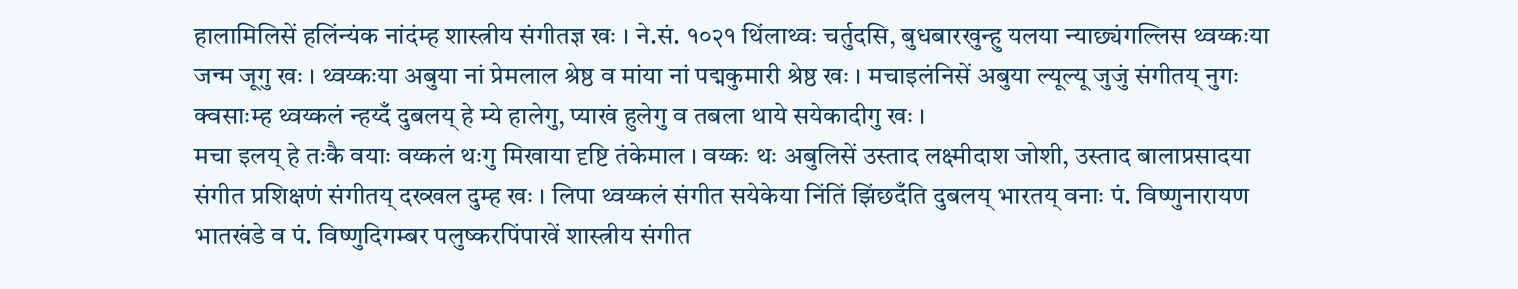हालामिलिसें हलिंन्यंक नांदंम्ह शास्त्रीय संगीतज्ञ खः । ने.सं. १०२१ थिंलाथ्वः चर्तुदसि, बुधबारखुन्हु यलया न्याछ्यंगल्लिस थ्वय्कःया जन्म जूगु खः । थ्वय्कःया अबुया नां प्रेमलाल श्रेष्ठ व मांया नां पद्मकुमारी श्रेष्ठ खः । मचाइलंनिसें अबुया ल्यूल्यू जुजुं संगीतय् नुगः क्वसाःम्ह थ्वय्कलं न्हय्दँ दुबलय् हे म्ये हालेगु, प्याखं हुलेगु व तबला थाये सयेकादीगु खः ।
मचा इलय् हे तःकै वयाः वय्कलं थःगु मिखाया दृष्टि तंकेमाल । वय्कः थः अबुलिसें उस्ताद लक्ष्मीदाश जोशी, उस्ताद बालाप्रसादया संगीत प्रशिक्षणं संगीतय् दख्खल दुम्ह खः । लिपा थ्वय्कलं संगीत सयेकेया निंतिं झिंछदँति दुबलय् भारतय् वनाः पं. विष्णुनारायण भातखंडे व पं. विष्णुदिगम्बर पलुष्करपिंपाखें शास्त्रीय संगीत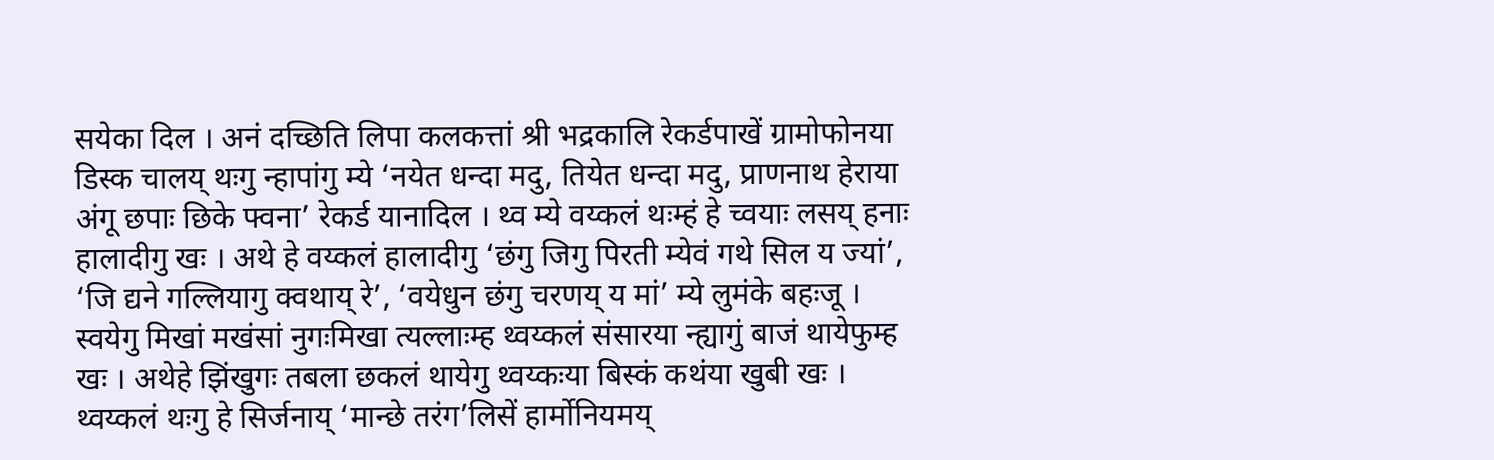सयेका दिल । अनं दच्छिति लिपा कलकत्तां श्री भद्रकालि रेकर्डपाखें ग्रामोफोनया डिस्क चालय् थःगु न्हापांगु म्ये ‘नयेत धन्दा मदु, तियेत धन्दा मदु, प्राणनाथ हेराया अंगू छपाः छिके फ्वना’ रेकर्ड यानादिल । थ्व म्ये वय्कलं थःम्हं हे च्वयाः लसय् हनाः हालादीगु खः । अथे हे वय्कलं हालादीगु ‘छंगु जिगु पिरती म्येवं गथे सिल य ज्यां’, ‘जि द्यने गल्लियागु क्वथाय् रे’, ‘वयेधुन छंगु चरणय् य मां’ म्ये लुमंके बहःजू ।
स्वयेगु मिखां मखंसां नुगःमिखा त्यल्लाःम्ह थ्वय्कलं संसारया न्ह्यागुं बाजं थायेफुम्ह खः । अथेहे झिंखुगः तबला छकलं थायेगु थ्वय्कःया बिस्कं कथंया खुबी खः । थ्वय्कलं थःगु हे सिर्जनाय् ‘मान्छे तरंग’लिसें हार्मोनियमय्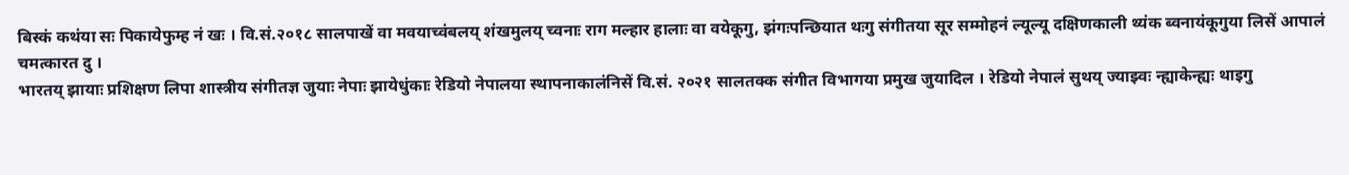बिस्कं कथंया सः पिकायेफुम्ह नं खः । वि.सं.२०१८ सालपाखें वा मवयाच्वंबलय् शंखमुलय् च्वनाः राग मल्हार हालाः वा वयेकूगु, झंगःपन्छियात थःगु संगीतया सूर सम्मोहनं ल्यूल्यू दक्षिणकाली थ्यंक ब्वनायंकूगुया लिसें आपालं चमत्कारत दु ।
भारतय् झायाः प्रशिक्षण लिपा शास्त्रीय संगीतज्ञ जुयाः नेपाः झायेधुंकाः रेडियो नेपालया स्थापनाकालंनिसें वि.सं. २०२१ सालतक्क संगीत विभागया प्रमुख जुयादिल । रेडियो नेपालं सुथय् ज्याझ्वः न्ह्याकेन्ह्यः थाइगु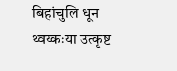बिहांचुलि धून थ्वय्कःया उत्कृष्ट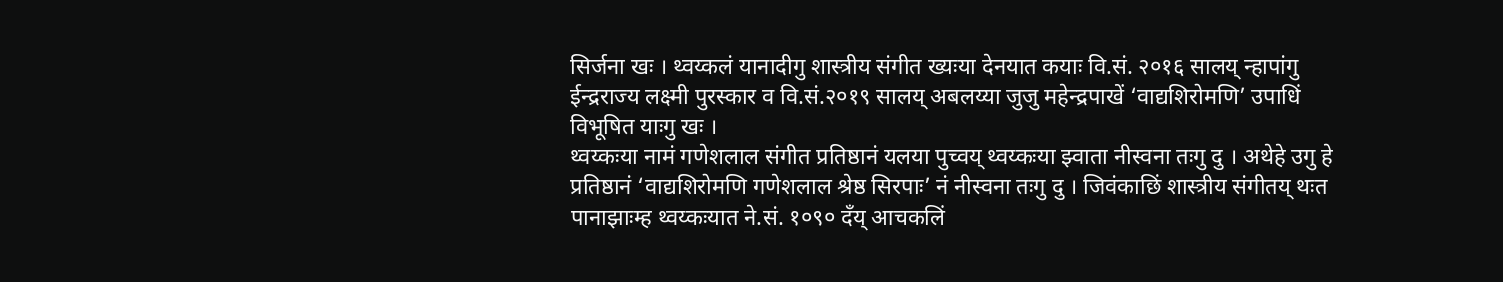सिर्जना खः । थ्वय्कलं यानादीगु शास्त्रीय संगीत ख्यःया देनयात कयाः वि.सं. २०१६ सालय् न्हापांगु ईन्द्रराज्य लक्ष्मी पुरस्कार व वि.सं.२०१९ सालय् अबलय्या जुजु महेन्द्रपाखें ‘वाद्यशिरोमणि’ उपाधिं विभूषित याःगु खः ।
थ्वय्कःया नामं गणेशलाल संगीत प्रतिष्ठानं यलया पुच्वय् थ्वय्कःया झ्वाता नीस्वना तःगु दु । अथेहे उगु हे प्रतिष्ठानं ‘वाद्यशिरोमणि गणेशलाल श्रेष्ठ सिरपाः’ नं नीस्वना तःगु दु । जिवंकाछिं शास्त्रीय संगीतय् थःत पानाझाःम्ह थ्वय्कःयात ने.सं. १०९० दँय् आचकलिं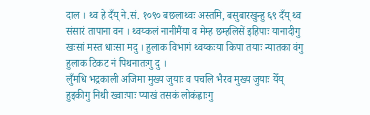दाल । थ्व हे दँय् ने.सं. १०९० बछलाथ्वः अस्तमि, बसुबारखुन्हु ६९ दँय् थ्व संसारं तापाना वन । थ्वय्कलं नानीमैंया व मेम्ह छम्हलिसें इहिपाः यानादीगु खःसां मस्त धाःसा मदु । हुलाक विभागं थ्वय्कःया किपा तयाः न्यातका वंगु हुलाक टिकट नं पिथनातःगु दु ।
लुँमधि भद्रकाली अजिमा मुख्य जुयाः व पचलि भैरव मुख्य जुयाः येँय् हुइकीगु निथी ख्वाःपाः प्याखं तसकं लोकंह्वाःगु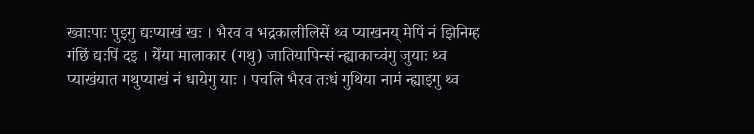ख्वाःपाः पुइगु द्यःप्याखं खः । भैरव व भद्रकालीलिसें थ्व प्याखनय् मेपिं नं झिनिम्ह गंछिं द्यःपिं दइ । येँया मालाकार (गथु) जातियापिन्सं न्ह्याकाच्वंगु जुयाः थ्व प्याखंयात गथुप्याखं नं धायेगु याः । पचलि भैरव तःधं गुथिया नामं न्ह्याइगु थ्व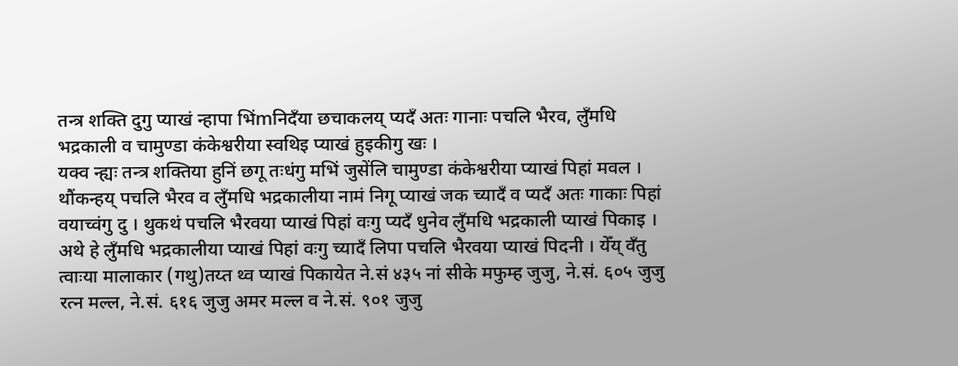तन्त्र शक्ति दुगु प्याखं न्हापा भिंmनिदँया छचाकलय् प्यदँ अतः गानाः पचलि भैरव, लुँमधि भद्रकाली व चामुण्डा कंकेश्वरीया स्वथिइ प्याखं हुइकीगु खः ।
यक्व न्ह्यः तन्त्र शक्तिया हुनिं छगू तःधंगु मभिं जुसेंलि चामुण्डा कंकेश्वरीया प्याखं पिहां मवल । थौंकन्हय् पचलि भैरव व लुँमधि भद्रकालीया नामं निगू प्याखं जक च्यादँ व प्यदँ अतः गाकाः पिहां वयाच्वंगु दु । थुकथं पचलि भैरवया प्याखं पिहां वःगु प्यदँ धुनेव लुँमधि भद्रकाली प्याखं पिकाइ । अथे हे लुँमधि भद्रकालीया प्याखं पिहां वःगु च्यादँ लिपा पचलि भैरवया प्याखं पिदनी । येँय् वँतु त्वाःया मालाकार (गथु)तय्त थ्व प्याखं पिकायेत ने.सं ४३५ नां सीके मफुम्ह जुजु, ने.सं. ६०५ जुजु रत्न मल्ल, ने.सं. ६१६ जुजु अमर मल्ल व ने.सं. ९०१ जुजु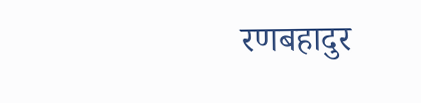रणबहादुर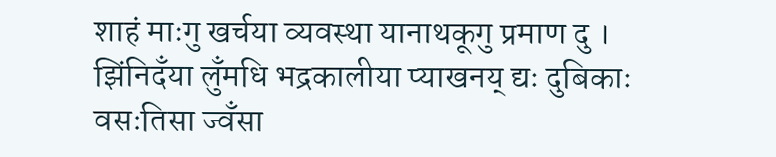शाहं माःगु खर्चया व्यवस्था यानाथकूगु प्रमाण दु ।
झिंनिदँया लुँमधि भद्रकालीया प्याखनय् द्यः दुबिकाः वसःतिसा ज्वँसा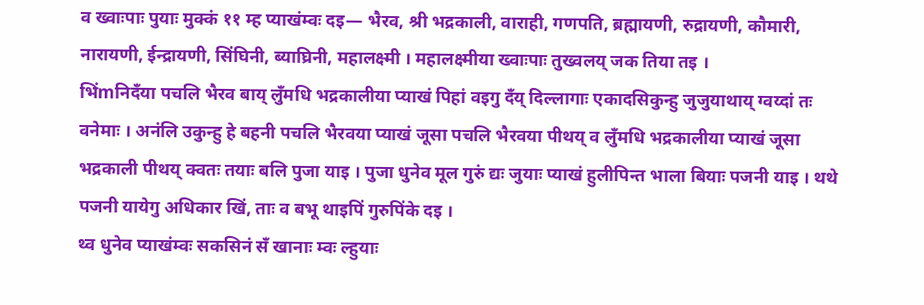व ख्वाःपाः पुयाः मुक्कं ११ म्ह प्याखंम्वः दइ— भैरव, श्री भद्रकाली, वाराही, गणपति, ब्रह्मायणी, रुद्रायणी, कौमारी, नारायणी, ईन्द्रायणी, सिंघिनी, ब्याघ्रिनी, महालक्ष्मी । महालक्ष्मीया ख्वाःपाः तुख्वलय् जक तिया तइ ।
भिंmनिदँया पचलि भैरव बाय् लुँमधि भद्रकालीया प्याखं पिहां वइगु दँय् दिल्लागाः एकादसिकुन्हु जुजुयाथाय् ग्वय्दां तः वनेमाः । अनंलि उकुन्हु हे बहनी पचलि भैरवया प्याखं जूसा पचलि भैरवया पीथय् व लुँमधि भद्रकालीया प्याखं जूसा भद्रकाली पीथय् क्वतः तयाः बलि पुजा याइ । पुजा धुनेव मूल गुरुं द्यः जुयाः प्याखं हुलीपिन्त भाला बियाः पजनी याइ । थथे पजनी यायेगु अधिकार खिं, ताः व बभू थाइपिं गुरुपिंके दइ ।
थ्व धुनेव प्याखंम्वः सकसिनं सँ खानाः म्वः ल्हुयाः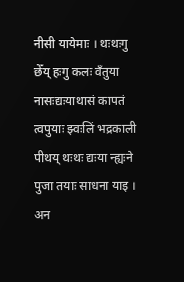नीसी यायेमाः । थःथःगु छेँय् हःगु कलः वँतुया नासःद्यःयाथासं कापतं त्वपुयाः झ्वःलिं भद्रकाली पीथय् थःथः द्यःया न्ह्यःने पुजा तयाः साधना याइ । अन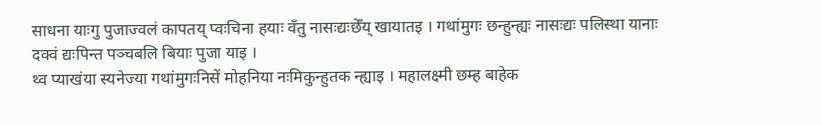साधना याःगु पुजाज्वलं कापतय् प्वःचिना हयाः वँतु नासःद्यःछेँय् खायातइ । गथांमुगः छन्हुन्ह्यः नासःद्यः पलिस्था यानाः दक्वं द्यःपिन्त पञ्चबलि बियाः पुजा याइ ।
थ्व प्याखंया स्यनेज्या गथांमुगःनिसें मोहनिया नःमिकुन्हुतक न्ह्याइ । महालक्ष्मी छम्ह बाहेक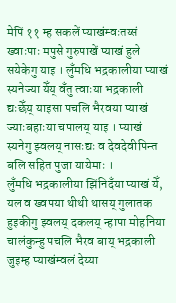मेपिं ११ म्ह सकलें प्याखंम्वःतय्सं ख्वाःपाः मपुसे गुरुपाखें प्याखं हुले सयेकेगु याइ । लुँमधि भद्रकालीया प्याखं स्यनेज्या येँय् वँतु त्वाःया भद्रकाली द्यःछेँय् याइसा पचलि भैरवया प्याखं ज्याःबहाःया चपालय् याइ । प्याखं स्यनेगु झ्वलय् नासःद्यः व देवदेवीपिन्त बलि सहित पुजा यायेमाः ।
लुँमधि भद्रकालीया झिंनिदँया प्याखं येँ, यल व ख्वपया थीथी थासय् गुलातक हुइकीगु झ्वलय् दकलय् न्हापा मोहनिया चालंकुन्हु पचलि भैरव बाय् भद्रकाली जुइम्ह प्याखंम्वलं देय्या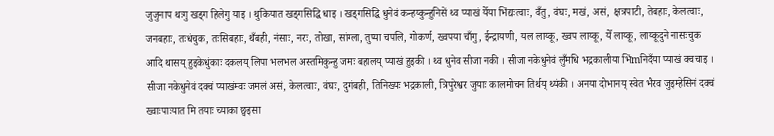जुजुनाप थःगु खड्ग हिलेगु याइ । थुकियात खड्गसिद्धि धाइ । खड्गसिद्धि धुनेवं कन्हय्कुन्हुनिसें थ्व प्याखं येँया भिंद्यःत्वाः, वँतु, वंघः, मखं, असं, क्षत्रपाटी, तेबहाः, केलत्वाः, जनबहाः, तःधंचुक, तःसिबहाः, थँबही, नंसाः, नरः, तोखा, सांग्ला, तुप्या चपलि, गोकर्ण, ख्वपया चाँगु, ईन्द्रायणी, यल लाय्कू, ख्वप लाय्कू, येँ लाय्कू, लाय्कूदुने नासःचुक आदि थासय् हुइकेधुंकाः दकलय् लिपा भलभल अस्तमिकुन्हु जमः बहालय् प्याखं हुइकी । थ्व धुनेव सीजा नकी । सीजा नकेधुनेवं लुँमधि भद्रकालीया भिंmनिदँया प्याखं क्वचाइ ।
सीजा नकेधुनेवं दक्वं प्याखंम्वः जमलं असं, केलत्वाः, वंघः, दुगंबही, तिनिख्यः भद्रकाली, त्रिपुरेश्वर जुयाः कालमोचन तिर्थय् थ्यंकी । अनया दोभानय् स्वेत भैरव जुइम्हेसिनं दक्वं ख्वाःपाःयात मि तयाः च्याका छ्वइसा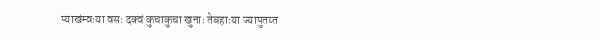प्याखंम्वःया वसः दक्वं कुचाकुचा खुनाः तेबहाःया ज्यापुतय्त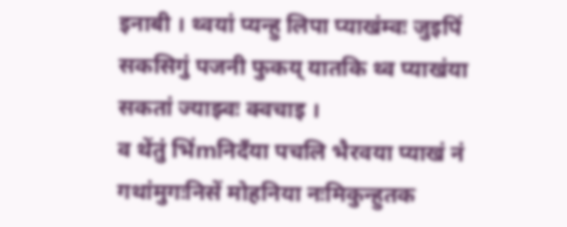इनाबी । थ्वयां प्यन्हु लिपा प्याखंम्वः जुइपिं सकसिगुं पजनी फुकय् यातकि थ्व प्याखंया सकतां ज्याझ्वः क्वचाइ ।
व थेंतुं भिंmनिदँया पचलि भैरवया प्याखं नं गथांमुगःनिसें मोहनिया नःमिकुन्हुतक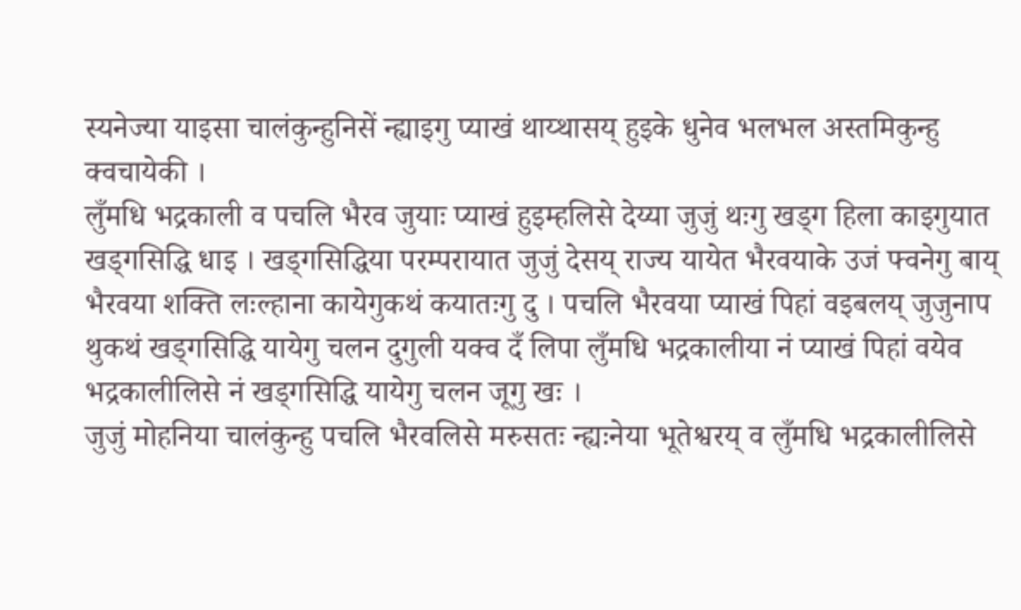स्यनेज्या याइसा चालंकुन्हुनिसें न्ह्याइगु प्याखं थाय्थासय् हुइके धुनेव भलभल अस्तमिकुन्हु क्वचायेकी ।
लुँमधि भद्रकाली व पचलि भैरव जुयाः प्याखं हुइम्हलिसे देय्या जुजुं थःगु खड्ग हिला काइगुयात खड्गसिद्धि धाइ । खड्गसिद्धिया परम्परायात जुजुं देसय् राज्य यायेत भैरवयाके उजं फ्वनेगु बाय् भैरवया शक्ति लःल्हाना कायेगुकथं कयातःगु दु । पचलि भैरवया प्याखं पिहां वइबलय् जुजुनाप थुकथं खड्गसिद्धि यायेगु चलन दुगुली यक्व दँ लिपा लुँमधि भद्रकालीया नं प्याखं पिहां वयेव भद्रकालीलिसे नं खड्गसिद्धि यायेगु चलन जूगु खः ।
जुजुं मोहनिया चालंकुन्हु पचलि भैरवलिसे मरुसतः न्ह्यःनेया भूतेश्वरय् व लुँमधि भद्रकालीलिसे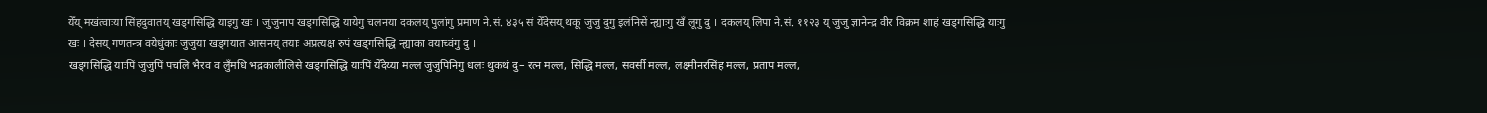येँय् मखंत्वाःया सिंहदुवातय् खड्गसिद्धि याइगु खः । जुजुनाप खड्गसिद्धि यायेगु चलनया दकलय् पुलांगु प्रमाण ने.सं. ४३५ सं येँदेसय् थकू जुजु दुगु इलंनिसें न्ह्याःगु खँ लूगु दु । दकलय् लिपा ने.सं. ११२३ य् जुजु ज्ञानेन्द्र वीर विक्रम शाहं खड्गसिद्धि याःगु खः । देसय् गणतन्त्र वयेधुंकाः जुजुया खड्गयात आसनय् तयाः अप्रत्यक्ष रुपं खड्गसिद्धि न्ह्याका वयाच्वंगु दु ।
खड्गसिद्धि याःपिं जुजुपिं पचलि भैरव व लुँमधि भद्रकालीलिसे खड्गसिद्धि याःपिं येँदेय्या मल्ल जुजुपिनिगु धलः थुकथं दु– रत्न मल्ल, सिद्धि मल्ल, सवर्सी मल्ल, लक्ष्मीनरसिंह मल्ल, प्रताप मल्ल,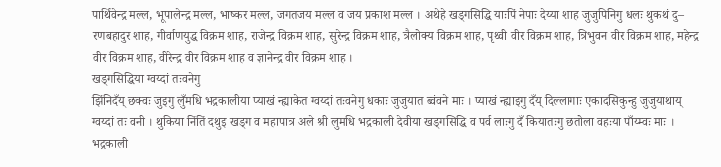पार्थिवेन्द्र मल्ल, भूपालेन्द्र मल्ल, भाष्कर मल्ल, जगतजय मल्ल व जय प्रकाश मल्ल । अथेहे खड्गसिद्धि याःपिं नेपाः देय्या शाह जुजुपिनिगु धलः थुकथं दु–
रणबहादुर शाह, गीर्वाणयुद्ध विक्रम शाह, राजेन्द्र विक्रम शाह, सुरेन्द्र विक्रम शाह, त्रैलोक्य विक्रम शाह, पृथ्वी वीर विक्रम शाह, त्रिभुवन वीर विक्रम शाह, महेन्द्र वीर विक्रम शाह, वीरेन्द्र वीर विक्रम शाह व ज्ञानेन्द्र वीर विक्रम शाह ।
खड्गसिद्धिया ग्वय्दां तःवनेगु
झिंनिदँय् छक्वः जुइगु लुँमधि भद्रकालीया प्याखं न्ह्याकेत ग्वय्दां तःवनेगु धकाः जुजुयात ब्वंवने माः । प्याखं न्ह्याइगु दँय् दिल्लागाः एकादसिकुन्हु जुजुयाथाय् ग्वय्दां तः वनी । थुकिया निंतिं दथुइ खड्ग व महापात्र अले श्री लुमधि भद्रकाली देवीया खड्गसिद्धि व पर्व लाःगु दँ कियातःगु छतोला वहःया पाँय्म्वः माः । भद्रकाली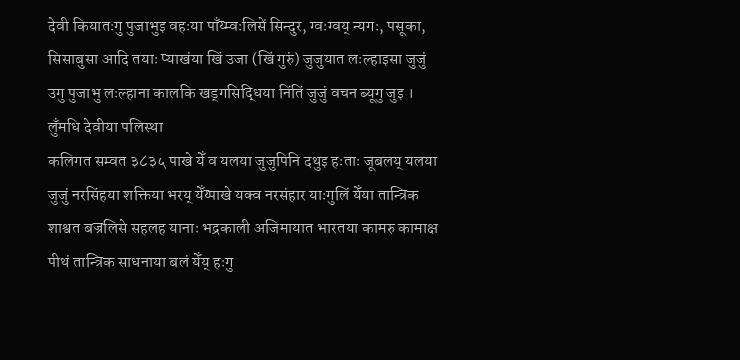देवी कियातःगु पुजाभुइ वहःया पाँय्म्वःलिसें सिन्दुर, ग्वःग्वय् न्यगः, पसूका, सिसाबुसा आदि तयाः प्याखंया खिं उजा (खिं गुरुं) जुजुयात लःल्हाइसा जुजुं उगु पुजाभु लःल्हाना कालकि खड्गसिद्धिया निंतिं जुजुं वचन ब्यूगु जुइ ।
लुँमधि देवीया पलिस्था
कलिगत सम्वत ३८३५ पाखे येँ व यलया जुजुपिनि दथुइ हःताः जूबलय् यलया जुजुं नरसिंहया शक्तिया भरय् येँय्पाखे यक्व नरसंहार याःगुलिं येँया तान्त्रिक शाश्वत बज्रलिसे सहलह यानाः भद्रकाली अजिमायात भारतया कामरु कामाक्ष पीथं तान्त्रिक साधनाया बलं येँय् हःगु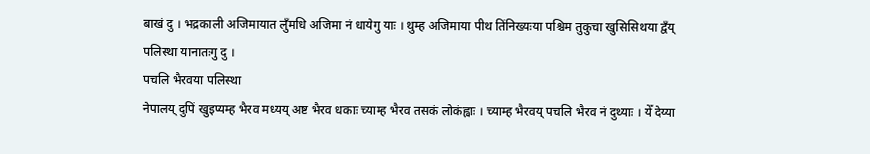बाखं दु । भद्रकाली अजिमायात लुँमधि अजिमा नं धायेगु याः । थुम्ह अजिमाया पीथ तिंनिख्यःया पश्चिम तुकुचा खुसिसिथया द्वँय् पलिस्था यानातःगु दु ।
पचलि भैरवया पलिस्था
नेपालय् दुपिं खुइप्यम्ह भैरव मध्यय् अष्ट भैरव धकाः च्याम्ह भैरव तसकं लोकंह्वाः । च्याम्ह भैरवय् पचलि भैरव नं दुथ्याः । येँ देय्या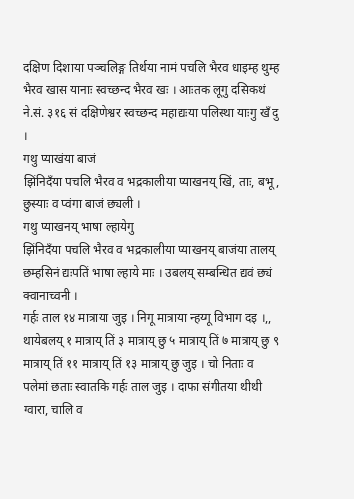दक्षिण दिशाया पञ्चलिङ्ग तिर्थया नामं पचलि भैरव धाइम्ह थुम्ह भैरव खास यानाः स्वच्छन्द भैरव खः । आःतक लूगु दसिकथं ने.सं. ३१६ सं दक्षिणेश्वर स्वच्छन्द महाद्यःया पलिस्था याःगु खँ दु ।
गथु प्याखंया बाजं
झिंनिदँया पचलि भैरव व भद्रकालीया प्याखनय् खिं, ताः, बभू, छुस्याः व प्वंगा बाजं छ्यली ।
गथु प्याखनय् भाषा ल्हायेगु
झिंनिदँया पचलि भैरव व भद्रकालीया प्याखनय् बाजंया तालय् छम्हसिनं द्यःपतिं भाषा ल्हाये माः । उबलय् सम्बन्धित द्यवं छ्यं क्वानाच्वनी ।
गर्हः ताल १४ मात्राया जुइ । निगू मात्राया न्हय्गू विभाग दइ ।,, थायेबलय् १ मात्राय् तिं ३ मात्राय् छु ५ मात्राय् तिं ७ मात्राय् छु ९ मात्राय् तिं ११ मात्राय् तिं १३ मात्राय् छु जुइ । चो निताः व पलेमां छताः स्वातकि गर्हः ताल जुइ । दाफा संगीतया थीथी ग्वारा, चालि व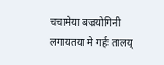चचामेया बज्रयोगिनी लगायतया मे गर्हः तालय्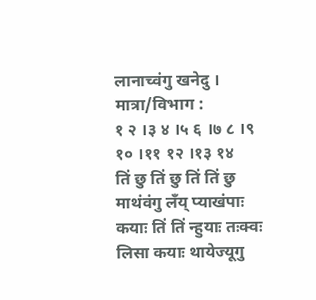लानाच्वंगु खनेदु ।
मात्रा/विभाग :
१ २ ।३ ४ ।५ ६ ।७ ८ ।९ १० ।११ १२ ।१३ १४
तिं छु तिं छु तिं तिं छु
माथंवंगु लँय् प्याखंपाः कयाः तिं तिं न्हुयाः तःक्वः लिसा कयाः थायेज्यूगु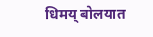धिमय् बोलयात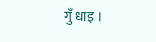गुँ धाइ ।